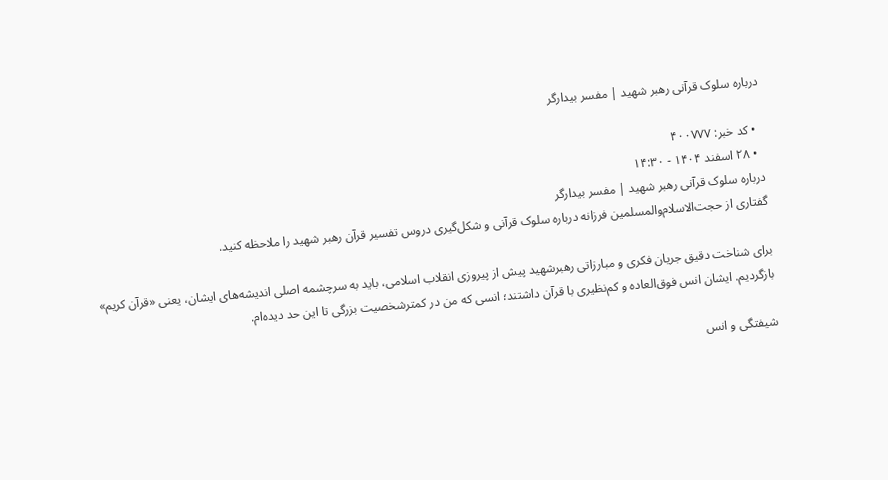درباره سلوک قرآنی رهبر شهید | مفسر بیدارگر

  • کد خبر: ۴۰۰۷۷۷
  • ۲۸ اسفند ۱۴۰۴ - ۱۴:۳۰
درباره سلوک قرآنی رهبر شهید | مفسر بیدارگر
گفتاری از حجت‌الاسلام‌والمسلمین فرزانه درباره سلوک قرآنی و شکل‌گیری دروس تفسیر قرآن رهبر شهید را ملاحظه کنید.

برای شناخت دقیق جریان فکری و مبارزاتی رهبر‌شهید پیش از پیروزی انقلاب اسلامی، باید به سرچشمه اصلی اندیشه‌های ایشان، یعنی «قرآن کریم» بازگردیم. ایشان انس فوق‌العاده و کم‌نظیری با قرآن داشتند؛ انسی که من در کمترشخصیت بزرگی تا این حد دیده‌ام.

شیفتگی و انس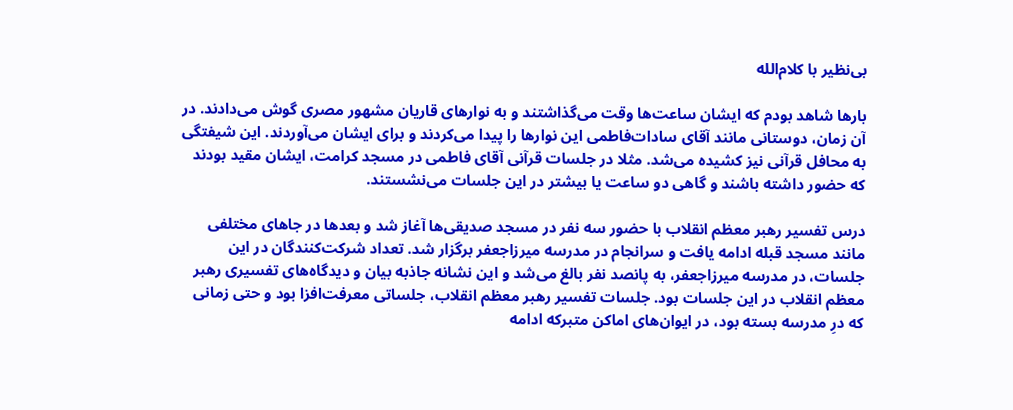بی‌نظیر با کلام‌الله

بارها شاهد بودم که ایشان ساعت‌ها وقت می‌گذاشتند و به نوارهای قاریان مشهور مصری گوش می‌دادند. در آن زمان، دوستانی مانند آقای سادات‌فاطمی این نوارها را پیدا می‌کردند و برای ایشان می‌آوردند. این شیفتگی به محافل قرآنی نیز کشیده می‌شد. مثلا در جلسات قرآنی آقای فاطمی در مسجد کرامت، ایشان مقید بودند که حضور داشته باشند و گاهی دو ساعت یا بیشتر در این جلسات می‌نشستند.

درس تفسیر رهبر معظم انقلاب با حضور سه نفر در مسجد صدیقی‌ها آغاز شد و بعدها در جاهای مختلفی مانند مسجد قبله ادامه یافت و سرانجام در مدرسه میرزاجعفر برگزار شد. تعداد شرکت‌کنندگان در این جلسات، در مدرسه میرزاجعفر، به پانصد نفر بالغ می‌شد و این نشانه جاذبه بیان و دیدگاه‌های تفسیری رهبر معظم انقلاب در این جلسات بود. جلسات تفسیر رهبر معظم انقلاب، جلساتی معرفت‌افزا بود و حتی زمانی که درِ مدرسه بسته بود، در ایوان‌های اماکن متبرکه ادامه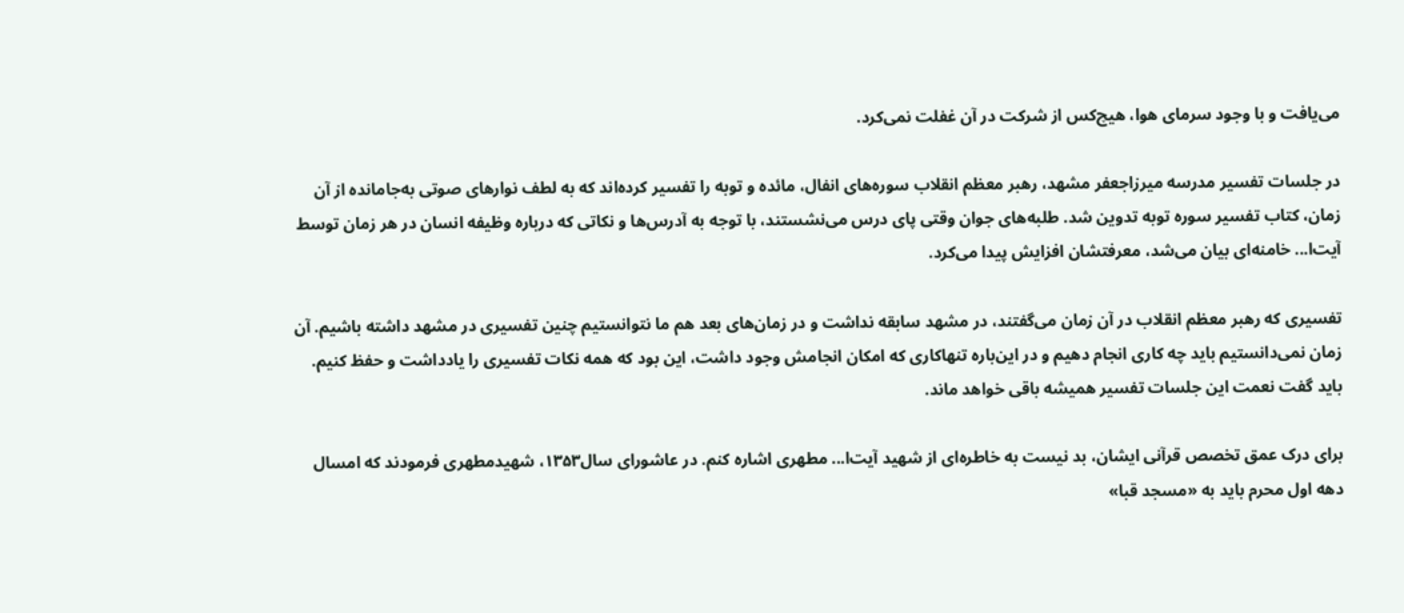می‌یافت و با وجود سرمای هوا، هیچ‌کس از شرکت در آن غفلت نمی‌کرد.

در جلسات تفسیر مدرسه میرزاجعفر مشهد، رهبر معظم انقلاب سوره‌های انفال، مائده و توبه را تفسیر کرده‌اند که به لطف نوارهای صوتی به‌جامانده از آن زمان، کتاب تفسیر سوره توبه تدوین شد. طلبه‌های جوان وقتی پای درس می‌نشستند، با توجه به آدرس‌ها و نکاتی که درباره وظیفه انسان در هر زمان توسط آیت‌ا... خامنه‌ای بیان می‌شد، معرفتشان افزایش پیدا می‌کرد.

تفسیری که رهبر معظم انقلاب در آن زمان می‌گفتند، در مشهد سابقه نداشت و در زمان‌های بعد هم ما نتوانستیم چنین تفسیری در مشهد داشته باشیم. آن زمان نمی‌دانستیم باید چه کاری انجام دهیم و در این‌باره تنهاکاری که امکان انجامش وجود داشت، این بود که همه نکات تفسیری را یادداشت و حفظ کنیم. باید گفت نعمت این جلسات تفسیر همیشه باقی خواهد ماند.

برای درک عمق تخصص قرآنی ایشان، بد نیست به خاطره‌ای از شهید آیت‌ا... مطهری اشاره کنم. در عاشورای سال۱۳۵۳، شهیدمطهری فرمودند که امسال دهه اول محرم باید به «مسجد قبا»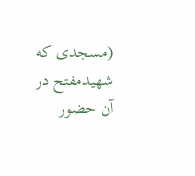(مسجدی که شهیدمفتح در آن حضور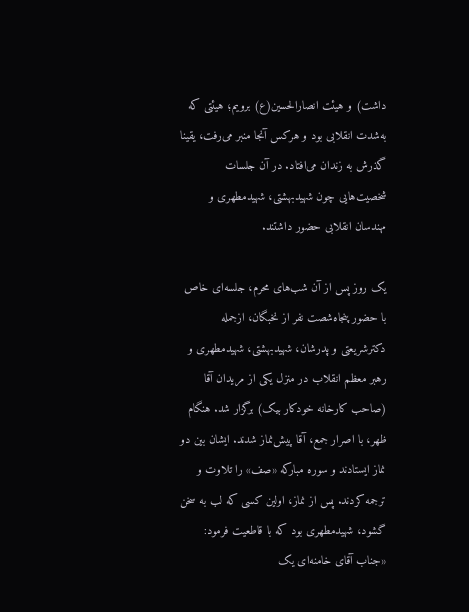داشت) و هیئت انصارالحسین(ع) برویم؛ هیئتی که به‌شدت انقلابی بود و هرکس آنجا منبر می‌رفت، یقینا گذرش به زندان می‌افتاد. در آن جلسات شخصیت‌هایی چون شهیدبهشتی، شهیدمطهری و مهندسان انقلابی حضور داشتند.

یک روز پس از آن شب‌های محرم، جلسه‌ای خاص با حضور پنجاه‌شصت نفر از نخبگان، ازجمله دکترشریعتی و پدرشان، شهیدبهشتی، شهیدمطهری و رهبر معظم انقلاب در منزل یکی از مریدان آقا (صاحب کارخانه خودکار بیک) برگزار شد. هنگام ظهر، با اصرار جمع، آقا پیش‌نماز شدند. ایشان بین دو نماز ایستادند و سوره مبارکه «صف» را تلاوت و ترجمه کردند. پس از نماز، اولین کسی که لب به سخن گشود، شهیدمطهری بود که با قاطعیت فرمود: «جناب آقای خامنه‌ای یک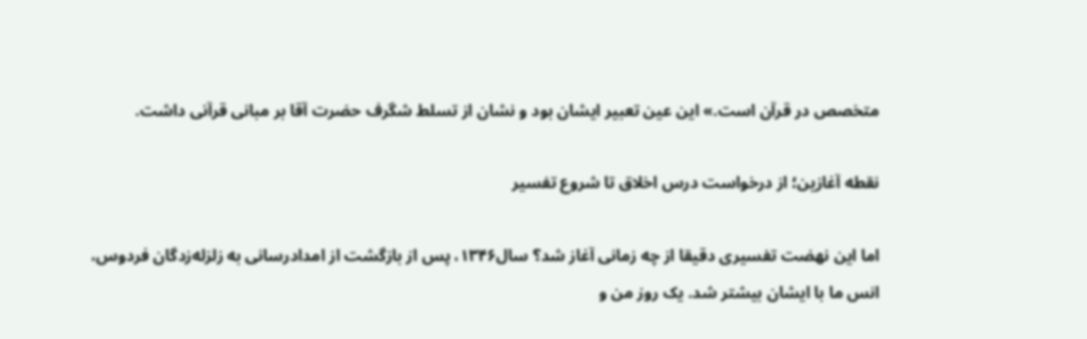متخصص در قرآن است.» این عین تعبیر ایشان بود و نشان از تسلط شگرف حضرت آقا بر مبانی قرآنی داشت.

نقطه آغازین؛ از درخواست درس اخلاق تا شروع تفسیر

اما این نهضت تفسیری دقیقا از چه زمانی آغاز شد؟ سال۱۳۴۶، پس از بازگشت از امدادرسانی به زلزله‌زدگان فردوس، انس ما با ایشان بیشتر شد. یک روز من و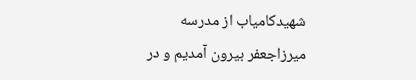شهیدکامیاب از مدرسه میرزاجعفر بیرون آمدیم و در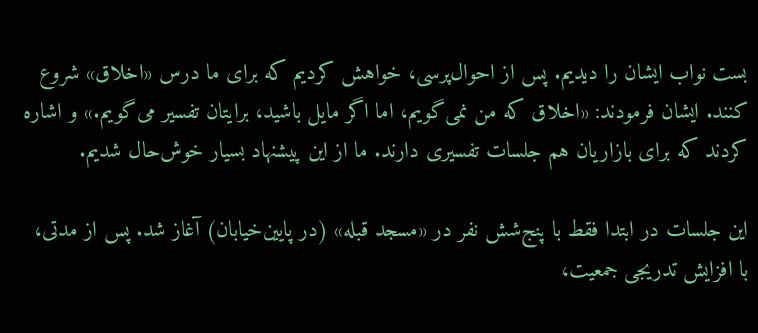بست نواب ایشان را دیدیم. پس از احوال‌پرسی، خواهش کردیم که برای ما درس «اخلاق» شروع کنند. ایشان فرمودند: «اخلاق که من نمی‌گویم، اما اگر مایل باشید، برایتان تفسیر می‌گویم.» و اشاره کردند که برای بازاریان هم جلسات تفسیری دارند. ما از این پیشنهاد بسیار خوش‌حال شدیم.

این جلسات در ابتدا فقط با پنج‌شش نفر در «مسجد قبله» (در پایین‌خیابان) آغاز شد. پس از مدتی، با افزایش تدریجی جمعیت،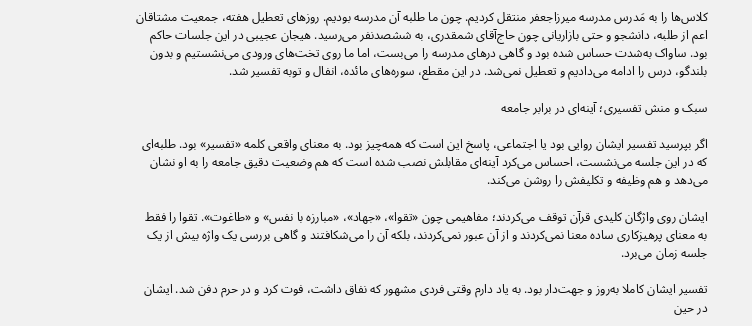کلاس‌ها را به مَدرس مدرسه میرزاجعفر منتقل کردیم. چون ما طلبه آن مدرسه بودیم. روزهای تعطیل هفته، جمعیت مشتاقان اعم از طلبه، دانشجو و حتی بازاریانی چون حاج‌آقای شمقدری، به ششصدنفر می‌رسید. هیجان عجیبی در این جلسات حاکم بود. ساواک به‌شدت حساس شده بود و گاهی درهای مدرسه را می‌بست، اما ما روی تخت‌های ورودی می‌نشستیم و بدون بلندگو، درس را ادامه می‌دادیم و تعطیل نمی‌شد. در این مقطع، سوره‌های مائده، انفال و توبه تفسیر شد.

سبک و منش تفسیری؛ آینه‌ای در برابر جامعه

اگر بپرسید تفسیر ایشان روایی بود یا اجتماعی، پاسخ این است که همه‌چیز بود. به معنای واقعی کلمه «تفسیر» بود. طلبه‌ای که در این جلسه می‌نشست، احساس می‌کرد آینه‌ای مقابلش نصب شده است که هم وضعیت دقیق جامعه را به او نشان می‌دهد و هم وظیفه و تکلیفش را روشن می‌کند.

ایشان روی واژگان کلیدی قرآن توقف می‌کردند؛ مفاهیمی چون «تقوا»، «جهاد»، «مبارزه با نفس» و «طاغوت». تقوا را فقط به معنای پرهیزکاری ساده معنا نمی‌کردند و از آن عبور نمی‌کردند، بلکه آن را می‌شکافتند و گاهی بررسی یک واژه بیش از یک جلسه زمان می‌برد.

تفسیر ایشان کاملا به‌روز و جهت‌دار بود. به یاد دارم وقتی فردی مشهور که نفاق داشت، فوت کرد و در حرم دفن شد. ایشان در حین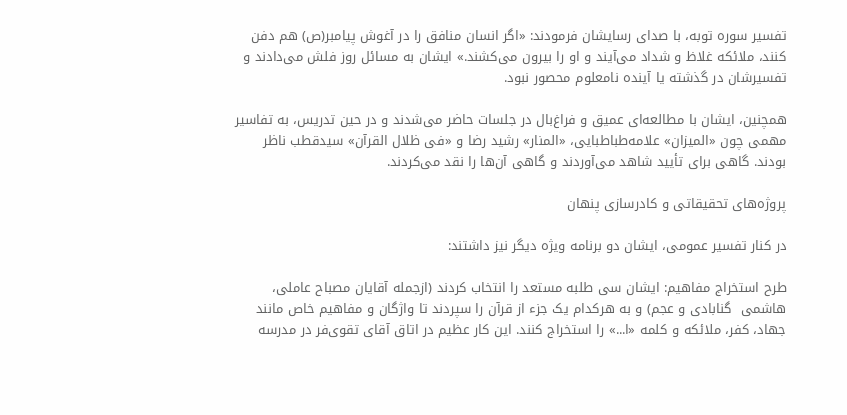تفسیر سوره توبه، با صدای رسایشان فرمودند: «اگر انسان منافق را در آغوش پیامبر(ص) هم دفن کنند، ملائکه غلاظ و شداد می‌آیند و او را بیرون می‌کشند.» ایشان به مسائل روز فلش می‌دادند و تفسیرشان در گذشته یا آینده نامعلوم محصور نبود.

همچنین، ایشان با مطالعه‌ای عمیق و فراغ‌بال در جلسات حاضر می‌شدند و در حین تدریس، به تفاسیر مهمی چون «المیزان» علامه‌طباطبایی، «المنار» رشید رضا و «فی ظلال القرآن» سیدقطب ناظر بودند. گاهی برای تأیید شاهد می‌آوردند و گاهی آن‌ها را نقد می‌کردند.

پروژه‌های تحقیقاتی و کادرسازی پنهان

در کنار تفسیر عمومی، ایشان دو برنامه ویژه دیگر نیز داشتند:

طرح استخراج مفاهیم: ایشان سی طلبه مستعد را انتخاب کردند (ازجمله آقایان مصباح عاملی، هاشمی  گنابادی و عجم) و به هرکدام یک جزء از قرآن را سپردند تا واژگان و مفاهیم خاص مانند جهاد، کفر، ملائکه و کلمه «ا...» را استخراج کنند. این کار عظیم در اتاق آقای تقوی‌فر در مدرسه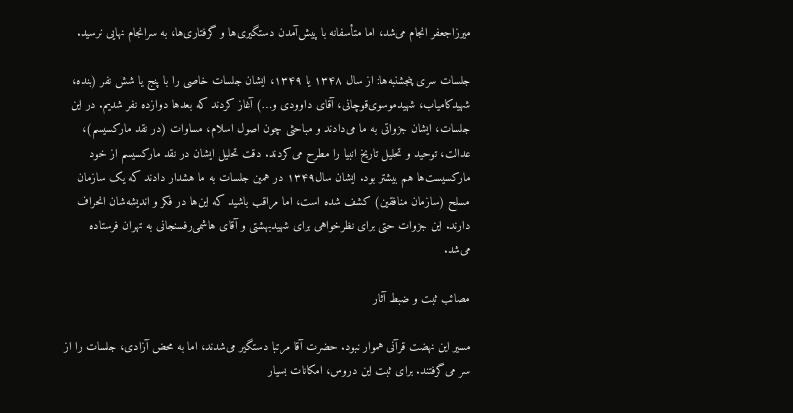میرزاجعفر انجام می‌شد، اما متأسفانه با پیش‌آمدن دستگیری‌ها و گرفتاری‌ها، به سرانجام نهایی نرسید.

جلسات سری پنجشنبه‌ها: از سال ۱۳۴۸ یا ۱۳۴۹، ایشان جلسات خاصی را با پنج یا شش نفر (بنده، شهیدکامیاب، شهیدموسوی‌قوچانی، آقای داوودی و…) آغاز کردند که بعدها دوازده نفر شدیم. در این جلسات، ایشان جزواتی به ما می‌دادند و مباحثی چون اصول اسلام، مساوات (در نقد مارکسیسم)، عدالت، توحید و تحلیل تاریخ انبیا را مطرح می‌کردند. دقت تحلیل ایشان در نقد مارکسیسم از خود مارکسیست‌ها هم بیشتر بود. ایشان سال۱۳۴۹ در همین جلسات به ما هشدار دادند که یک سازمان مسلح (سازمان منافقین) کشف شده است، اما مراقب باشید که این‌ها در فکر و اندیشه‌شان انحراف دارند. این جزوات حتی برای نظرخواهی برای شهیدبهشتی و آقای هاشمی‌رفسنجانی به تهران فرستاده می‌شد.

مصائب ثبت و ضبط آثار

مسیر این نهضت قرآنی هموار نبود. حضرت آقا مرتبا دستگیر می‌شدند، اما به محض آزادی، جلسات را از سر می‌گرفتند. برای ثبت این دروس، امکانات بسیار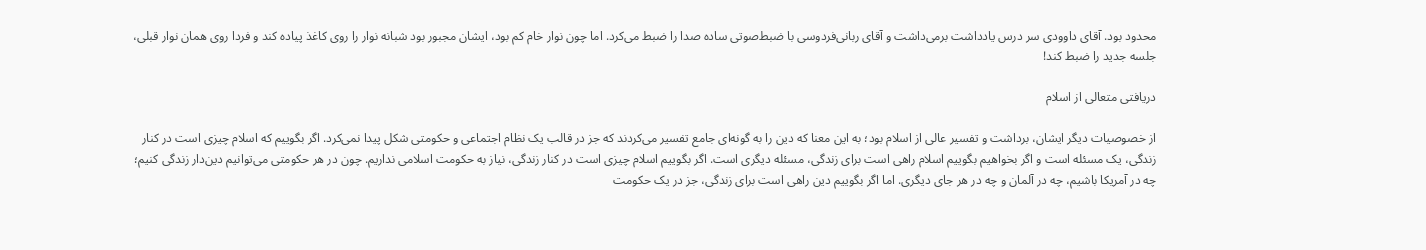محدود بود. آقای داوودی سر درس یادداشت برمی‌داشت و آقای ربانی‌فردوسی با ضبط‌صوتی ساده صدا را ضبط می‌کرد. اما چون نوار خام کم بود، ایشان مجبور بود شبانه نوار را روی کاغذ پیاده کند و فردا روی همان نوار قبلی، جلسه جدید را ضبط کند!

دریافتی متعالی از اسلام

از خصوصیات دیگر ایشان، برداشت و تفسیر عالی از اسلام بود؛ به این معنا که دین را به گونه‌ای جامع تفسیر می‌کردند که جز در قالب یک نظام اجتماعی و حکومتی شکل پیدا نمی‌کرد. اگر بگوییم که اسلام چیزی است در کنار زندگی، یک مسئله است و اگر بخواهیم بگوییم اسلام راهی است برای زندگی، مسئله دیگری است. اگر بگوییم اسلام چیزی است در کنار زندگی، نیاز به حکومت اسلامی نداریم. چون در هر حکومتی می‌توانیم دین‌دار زندگی کنیم؛ چه در آمریکا باشیم، چه در آلمان و چه در هر جای دیگری. اما اگر بگوییم دین راهی است برای زندگی، جز در یک حکومت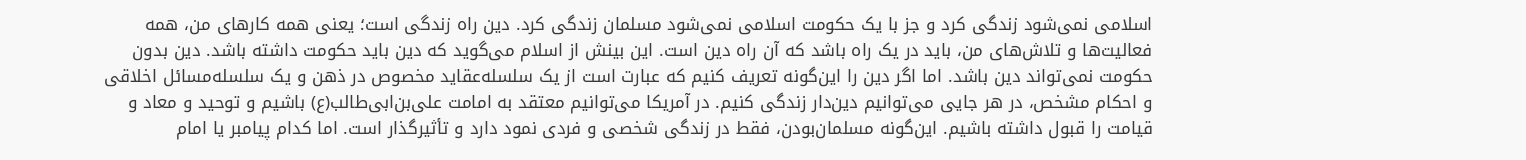اسلامی نمی‌‌شود زندگی کرد و جز با یک حکومت اسلامی نمی‌شود مسلمان زندگی کرد. دین راه زندگی است؛ یعنی همه کارهای من، همه فعالیت‌ها و تلاش‌های من، باید در یک راه باشد که آن راه دین است. این بینش از اسلام می‌گوید که دین باید حکومت داشته باشد. دین بدون حکومت نمی‌تواند دین باشد. اما اگر دین را این‌گونه تعریف کنیم که عبارت است از یک سلسله‌عقاید مخصوص در ذهن و یک سلسله‌مسائل اخلاقی و احکام مشخص، در هر جایی می‌توانیم دین‌دار زندگی کنیم. در آمریکا می‌‌توانیم معتقد به امامت علی‌بن‌ابی‌طالب(ع) باشیم و توحید و معاد و قیامت را قبول داشته باشیم. این‌گونه مسلمان‌بودن، فقط در زندگی شخصی و فردی نمود دارد و تأثیرگذار است. اما کدام پیامبر یا امام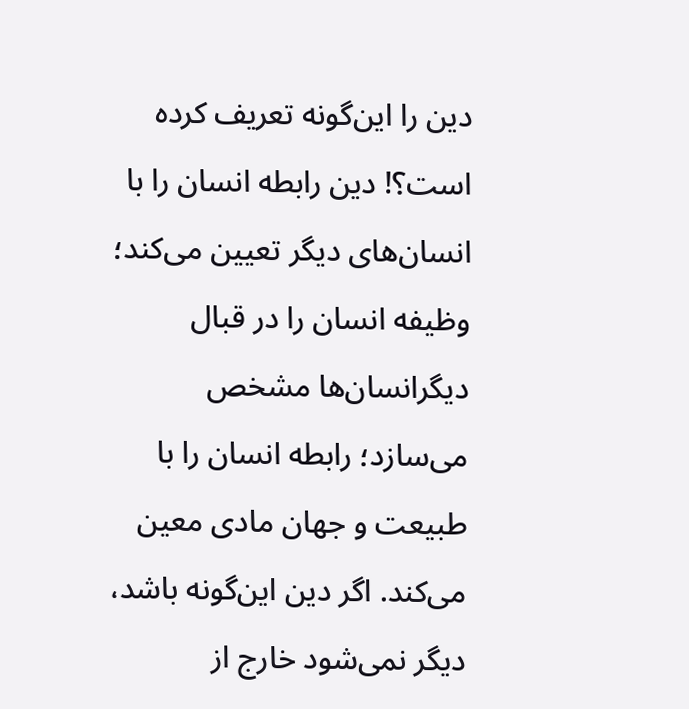دین را این‌گونه تعریف کرده است؟! دین رابطه انسان را با انسان‌های دیگر تعیین می‌کند؛ وظیفه انسان را در قبال دیگرانسان‌ها مشخص می‌‌سازد؛ رابطه انسان را با طبیعت و جهان مادی معین می‌کند. اگر دین این‌گونه باشد، دیگر نمی‌شود خارج از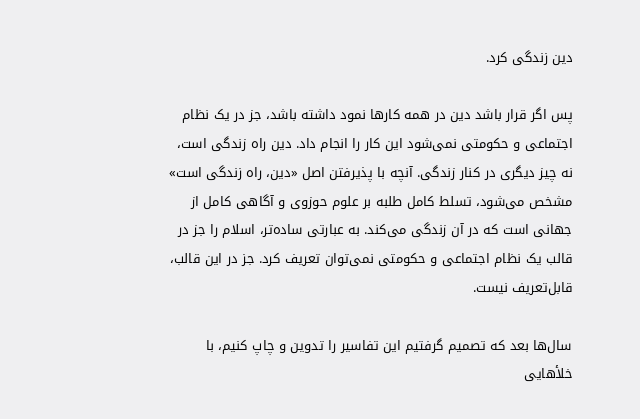دین زندگی کرد.

پس اگر قرار باشد دین در همه کارها نمود داشته باشد، جز در یک نظام اجتماعی و حکومتی نمی‌شود این کار را انجام داد. دین راه زندگی است، نه چیز دیگری در کنار زندگی. آنچه با پذیرفتن اصل «دین، راه زندگی است» مشخص می‌شود، تسلط کامل طلبه بر علوم حوزوی و آگاهی کامل از جهانی است که در آن زندگی می‌کند. به عبارتی ساده‌تر، اسلام را جز در قالب یک نظام اجتماعی و حکومتی نمی‌توان تعریف کرد. جز در این قالب، قابل‌تعریف نیست.

سال‌ها بعد که تصمیم گرفتیم این تفاسیر را تدوین و چاپ کنیم، با خلأهایی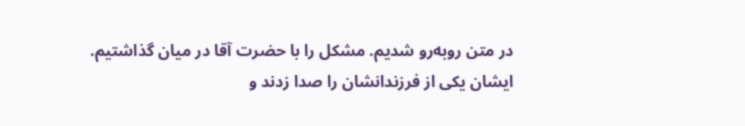در متن روبه‌رو شدیم. مشکل را با حضرت آقا در میان گذاشتیم. ایشان یکی از فرزندانشان را صدا زدند و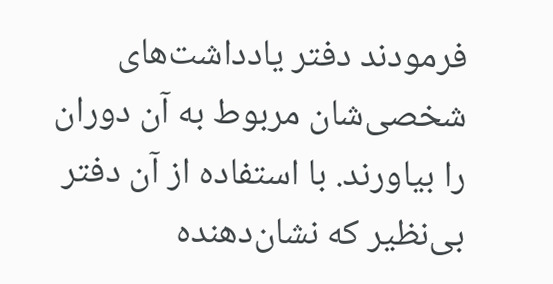فرمودند دفتر یادداشت‌های شخصی‌شان مربوط به آن دوران را بیاورند. با استفاده از آن دفتر بی‌نظیر که نشان‌دهنده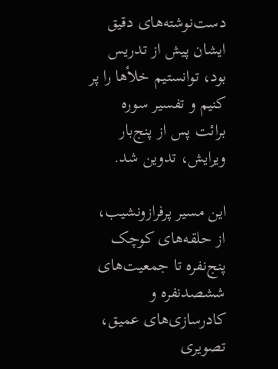دست‌نوشته‌های دقیق ایشان پیش از تدریس بود، توانستیم خلأها را پر کنیم و تفسیر سوره برائت پس از پنج‌بار ویرایش، تدوین شد.

این مسیر پرفرازونشیب، از حلقه‌های کوچک پنج‌نفره تا جمعیت‌های ششصدنفره و کادرسازی‌های عمیق، تصویری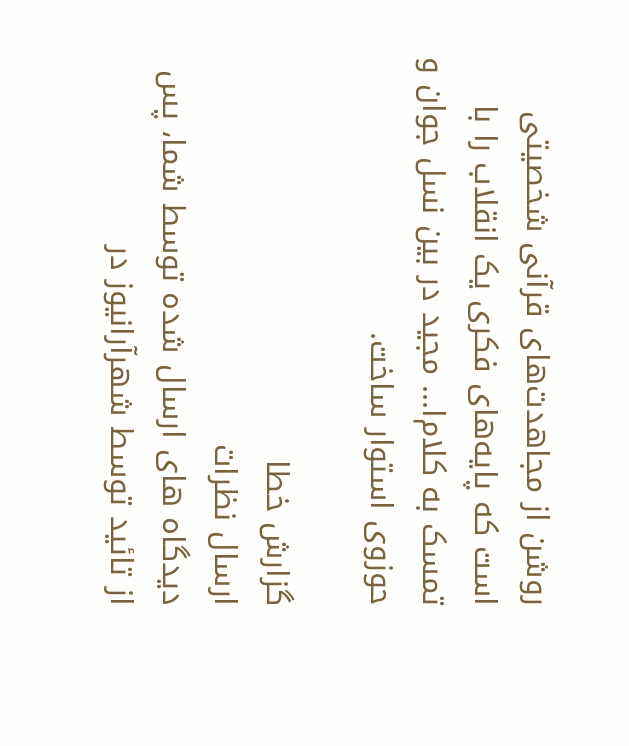روشن از مجاهدت‌های قرآنی شخصیتی است که پایه‌های فکری یک انقلاب را با تمسک به کلام‌ا... مجید در بین نسل جوان و حوزوی استوار ساخت.

گزارش خطا
ارسال نظرات
دیدگاه های ارسال شده توسط شما، پس از تائید توسط شهرآرانیوز در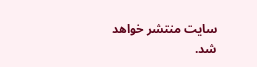سایت منتشر خواهد شد.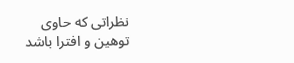نظراتی که حاوی توهین و افترا باشد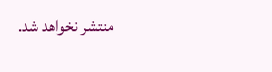منتشر نخواهد شد.